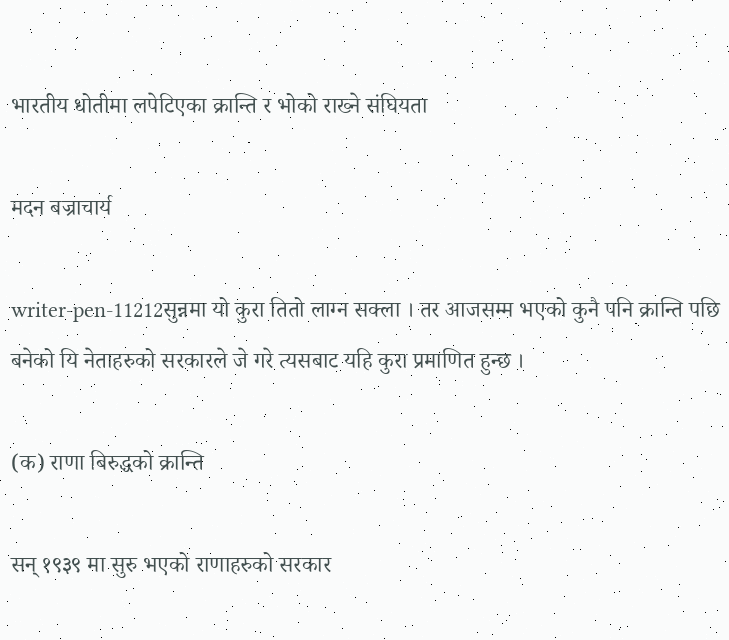भारतीय धोतीमा लपेटिएका क्रान्ति र भोको राख्ने संघियता

मदन बज्राचार्य

writer-pen-11212सुन्नमा यो कुरा तितो लाग्न सक्ला । तर आजसम्म भएको कुनै पनि क्रान्ति पछि बनेको यि नेताहरुको सरकारले जे गरे त्यसबाट यहि कुरा प्रमाणित हुन्छ ।

(क) राणा बिरुद्धको क्रान्ति

सन् १९३९ मा सुरु भएको राणाहरुको सरकार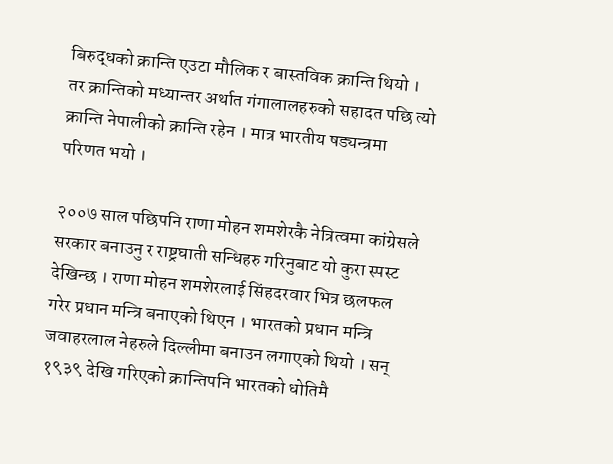बिरुद्धको क्रान्ति एउटा मौलिक र बास्तविक क्रान्ति थियो । तर क्रान्तिको मध्यान्तर अर्थात गंगालालहरुको सहादत पछि त्यो क्रान्ति नेपालीको क्रान्ति रहेन । मात्र भारतीय षड्यन्त्रमा परिणत भयो ।

२००७ साल पछिपनि राणा मोहन शमशेरकै नेत्रित्वमा कांग्रेसले सरकार बनाउनु र राष्ट्रघाती सन्धिहरु गरिनुबाट यो कुरा स्पस्ट देखिन्छ । राणा मोहन शमशेरलाई सिंहदरवार भित्र छलफल गरेर प्रधान मन्त्रि बनाएको थिएन । भारतको प्रधान मन्त्रि जवाहरलाल नेहरुले दिल्लीमा बनाउन लगाएको थियो । सन् १९३९ देखि गरिएको क्रान्तिपनि भारतको धोतिमै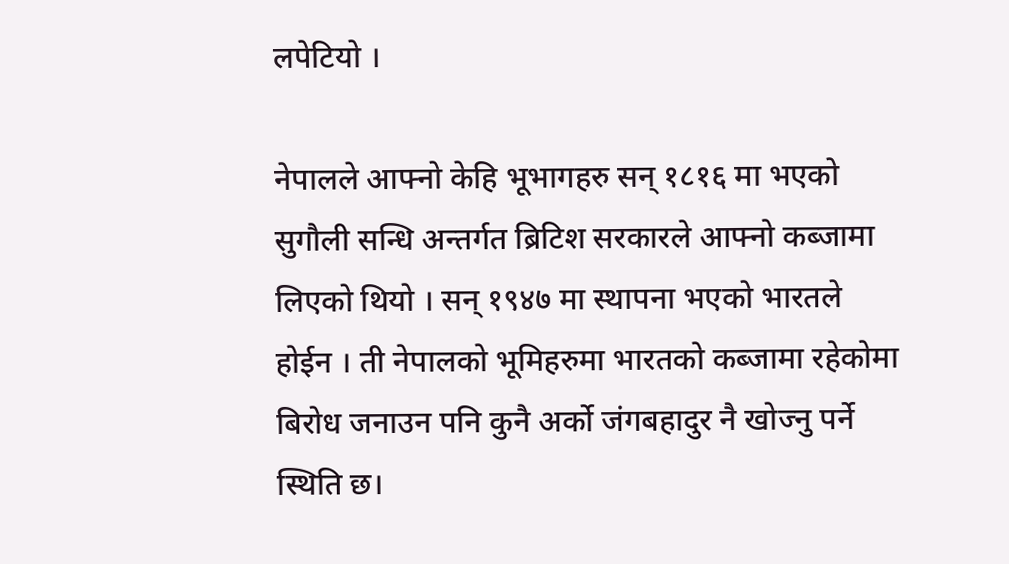लपेटियो ।

नेपालले आफ्नो केहि भूभागहरु सन् १८१६ मा भएको सुगौली सन्धि अन्तर्गत ब्रिटिश सरकारले आफ्नो कब्जामा लिएको थियो । सन् १९४७ मा स्थापना भएको भारतले होईन । ती नेपालको भूमिहरुमा भारतको कब्जामा रहेकोमा बिरोध जनाउन पनि कुनै अर्को जंगबहादुर नै खोज्नु पर्ने स्थिति छ।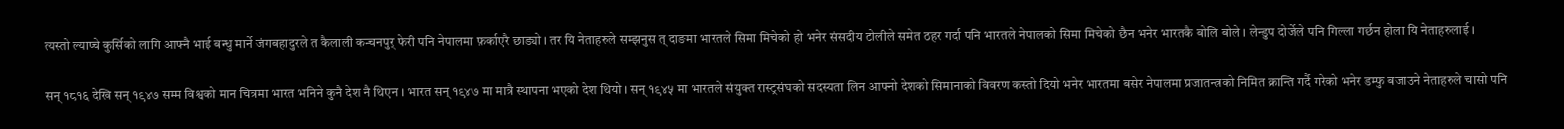त्यस्तो ल्याप्चे कुर्सिको लागि आफ्नै भाई बन्धु मार्ने जंगबहादुरले त कैलाली कन्चनपुर् फेरी पनि नेपालमा फ़र्काएरै छाड्यो । तर यि नेताहरुले सम्झनुस त् दाङमा भारतले सिमा मिचेको हो भनेर संसदीय टोलीले समेत ठहर गर्दा पनि भारतले नेपालको सिमा मिचेको छैन भनेर भारतकै बोलि बोले । लेन्डुप दोर्जेले पनि गिल्ला गर्छन होला यि नेताहरुलाई ।

सन् १८१६ देखि सन् १९४७ सम्म विश्वको मान चित्रमा भारत भनिने कुनै देश नै थिएन । भारत सन् १९४७ मा मात्रै स्थापना भएको देश थियो । सन् १९४५ मा भारतले संयुक्त रास्ट्रसंघको सदस्यता लिन आफ्नो देशको सिमानाको विवरण कस्तो दियो भनेर भारतमा बसेर नेपालमा प्रजातन्त्रको निमित क्रान्ति गर्दै गरेको भनेर डम्फु बजाउने नेताहरुले चासो पनि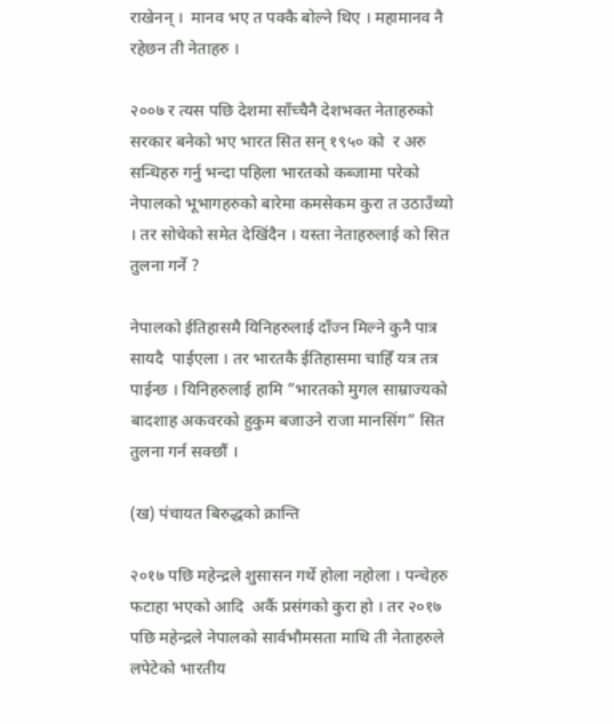राखेनन् ।  मानव भए त पक्कै बोल्ने थिए । महामानव नै रहेछन ती नेताहरु ।

२००७ र त्यस पछि देशमा साँच्चैनै देशभक्त नेताहरुको सरकार बनेको भए भारत सित सन् १९५० को  र अरु सन्धिहरु गर्नु भन्दा पहिला भारतको कब्जामा परेको नेपालको भूभागहरुको बारेमा कमसेकम कुरा त उठाउँथ्यो । तर सोचेको समेत देखिंदैन । यस्ता नेताहरुलाई को सित तुलना गर्ने ?

नेपालको ईतिहासमै यिनिहरुलाई दाँज्न मिल्ने कुनै पात्र सायदै  पाईएला । तर भारतकै ईतिहासमा चाहिँ यत्र तत्र पाईन्छ । यिनिहरुलाई हामि ”भारतको मुगल साम्राज्यको बादशाह अकवरको हुकुम बजाउने राजा मानसिंग” सित तुलना गर्न सक्छौं ।

(ख) पंचायत बिरुद्धको क्रान्ति

२०१७ पछि महेन्द्रले शुसासन गर्थे होला नहोला । पन्चेहरु फटाहा भएको आदि  अर्कै प्रसंगको कुरा हो । तर २०१७ पछि महेन्द्रले नेपालको सार्वभौमसता माथि ती नेताहरुले लपेटेको भारतीय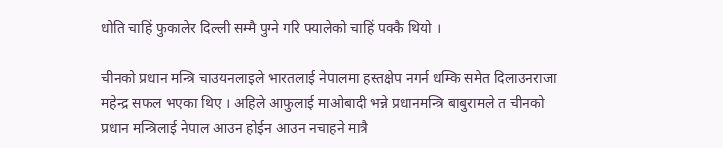धोति चाहिं फुकालेर दिल्ली सम्मै पुग्ने गरि फ्यालेको चाहिं पक्कै थियो ।

चीनको प्रधान मन्त्रि चाउयनलाइले भारतलाई नेपालमा हस्तक्षेप नगर्न धम्कि समेत दिलाउनराजा महेन्द्र सफल भएका थिए । अहिले आफुलाई माओबादी भन्ने प्रधानमन्त्रि बाबुरामले त चीनको प्रधान मन्त्रिलाई नेपाल आउन होईन आउन नचाहने मात्रै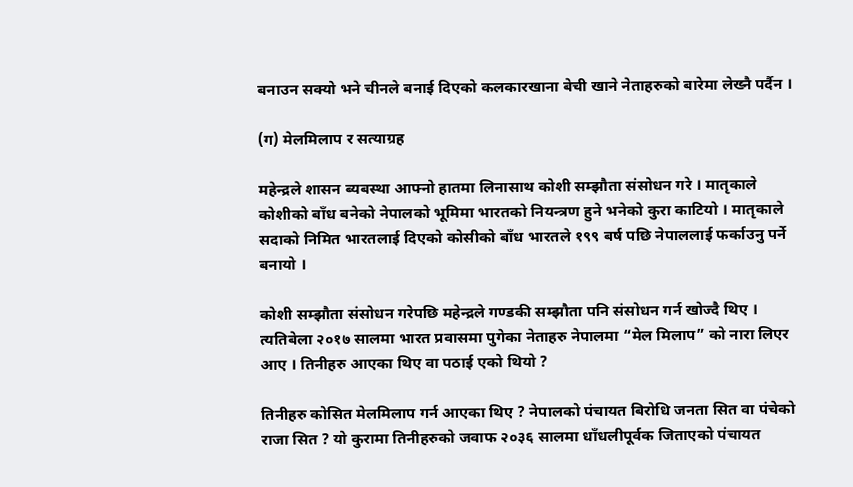बनाउन सक्यो भने चीनले बनाई दिएको कलकारखाना बेची खाने नेताहरुको बारेमा लेख्नै पर्दैन ।

(ग) मेलमिलाप र सत्याग्रह

महेन्द्रले शासन ब्यबस्था आफ्नो हातमा लिनासाथ कोशी सम्झौता संसोधन गरे । मातृकाले कोशीको बाँध बनेको नेपालको भूमिमा भारतको नियन्त्रण हुने भनेको कुरा काटियो । मातृकाले सदाको निमित भारतलाई दिएको कोसीको बाँध भारतले १९९ बर्ष पछि नेपाललाई फर्काउनु पर्ने बनायो ।

कोशी सम्झौता संसोधन गरेपछि महेन्द्रले गण्डकी सम्झौता पनि संसोधन गर्न खोज्दै थिए । त्यतिबेला २०१७ सालमा भारत प्रवासमा पुगेका नेताहरु नेपालमा “मेल मिलाप” को नारा लिएर आए । तिनीहरु आएका थिए वा पठाई एको थियो ?

तिनीहरु कोसित मेलमिलाप गर्न आएका थिए ? नेपालको पंचायत बिरोधि जनता सित वा पंचेको राजा सित ? यो कुरामा तिनीहरुको जवाफ २०३६ सालमा धाँधलीपूर्वक जिताएको पंचायत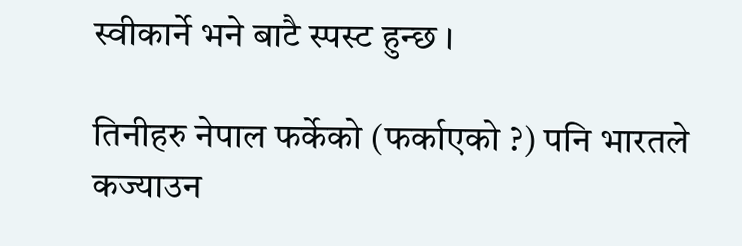स्वीकार्ने भने बाटै स्पस्ट हुन्छ ।

तिनीहरु नेपाल फर्केको (फर्काएको ?) पनि भारतले कज्याउन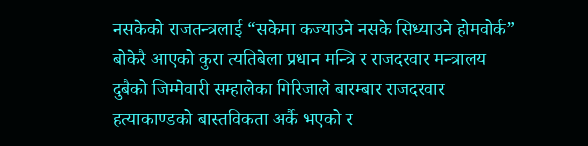नसकेको राजतन्त्रलाई “सकेमा कज्याउने नसके सिध्याउने होमवोर्क” बोकेरै आएको कुरा त्यतिबेला प्रधान मन्त्रि र राजदरवार मन्त्रालय दुबैको जिम्मेवारी सम्हालेका गिरिजाले बारम्बार राजदरवार हत्याकाण्डको बास्तविकता अर्कै भएको र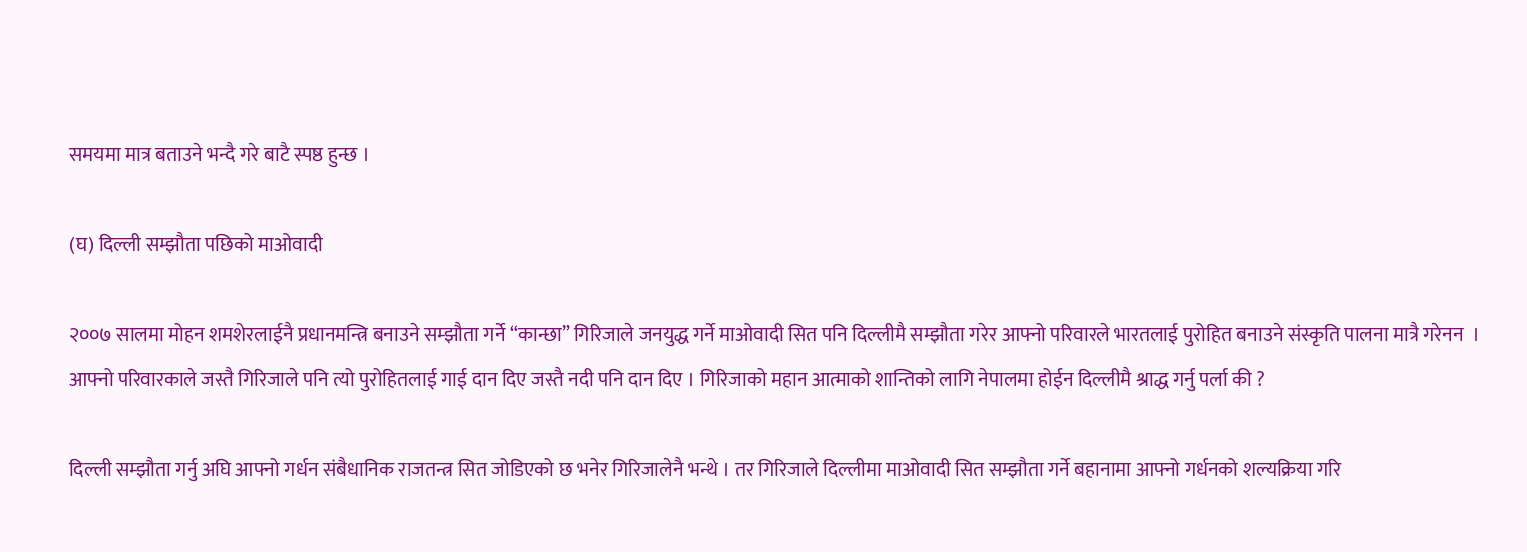समयमा मात्र बताउने भन्दै गरे बाटै स्पष्ठ हुन्छ ।

(घ) दिल्ली सम्झौता पछिको माओवादी

२००७ सालमा मोहन शमशेरलाईनै प्रधानमन्त्रि बनाउने सम्झौता गर्ने “कान्छा” गिरिजाले जनयुद्ध गर्ने माओवादी सित पनि दिल्लीमै सम्झौता गरेर आफ्नो परिवारले भारतलाई पुरोहित बनाउने संस्कृति पालना मात्रै गरेनन  । आफ्नो परिवारकाले जस्तै गिरिजाले पनि त्यो पुरोहितलाई गाई दान दिए जस्तै नदी पनि दान दिए । गिरिजाको महान आत्माको शान्तिको लागि नेपालमा होईन दिल्लीमै श्राद्ध गर्नु पर्ला की ?

दिल्ली सम्झौता गर्नु अघि आफ्नो गर्धन संबैधानिक राजतन्त्र सित जोडिएको छ भनेर गिरिजालेनै भन्थे । तर गिरिजाले दिल्लीमा माओवादी सित सम्झौता गर्ने बहानामा आफ्नो गर्धनको शल्यक्रिया गरि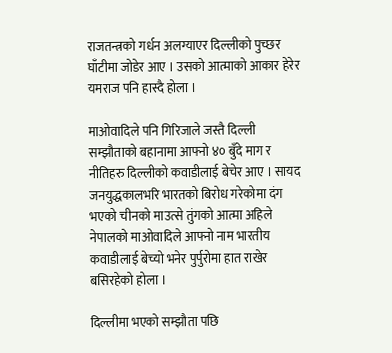राजतन्त्रको गर्धन अलग्याएर दिल्लीको पुच्छर घाँटीमा जोडेर आए । उसको आत्माको आकार हेरेर यमराज पनि हास्दै होला ।

माओवादिले पनि गिरिजाले जस्तै दिल्ली सम्झौताको बहानामा आफ्नो ४० बुँदे माग र नीतिहरु दिल्लीको कवाडीलाई बेचेर आए । सायद जनयुद्धकालभरि भारतको बिरोध गरेकोमा दंग भएको चीनको माउत्से तुंगको आत्मा अहिले नेपालको माओवादिले आफ्नो नाम भारतीय कवाडीलाई बेच्यो भनेर पुर्पुरोमा हात राखेर बसिरहेको होला ।

दिल्लीमा भएको सम्झौता पछि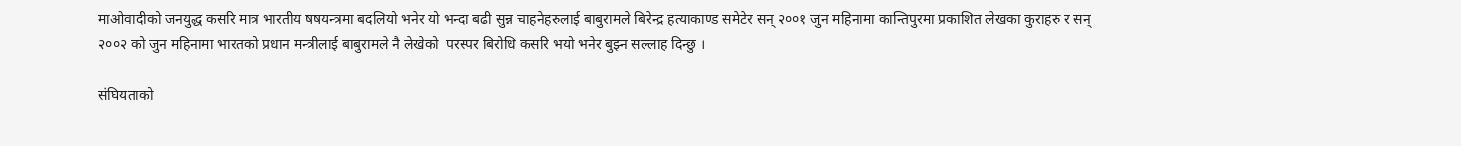माओवादीको जनयुद्ध कसरि मात्र भारतीय षषयन्त्रमा बदलियो भनेर यो भन्दा बढी सुन्न चाहनेहरुलाई बाबुरामले बिरेन्द्र हत्याकाण्ड समेटेर सन् २००१ जुन महिनामा कान्तिपुरमा प्रकाशित लेखका कुराहरु र सन् २००२ को जुन महिनामा भारतको प्रधान मन्त्रीलाई बाबुरामले नै लेखेको  परस्पर बिरोधि कसरि भयो भनेर बुझ्न सल्लाह दिन्छु ।

संघियताको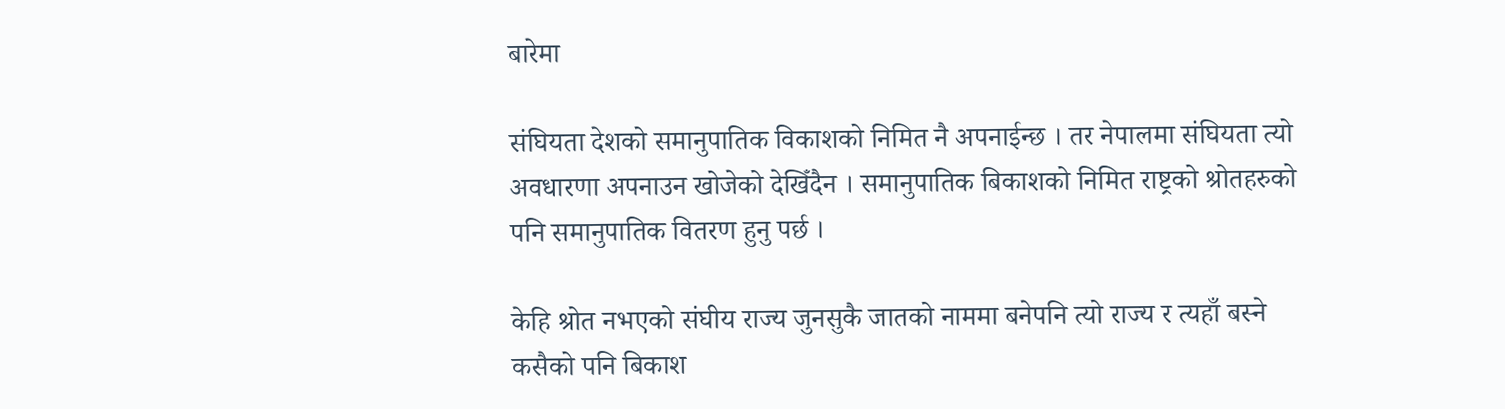बारेमा

संघियता देशको समानुपातिक विकाशको निमित नै अपनाईन्छ । तर नेपालमा संघियता त्यो अवधारणा अपनाउन खोजेको देखिँदैन । समानुपातिक बिकाशको निमित राष्ट्रको श्रोतहरुको पनि समानुपातिक वितरण हुनु पर्छ ।

केहि श्रोत नभएको संघीय राज्य जुनसुकै जातको नाममा बनेपनि त्यो राज्य र त्यहाँ बस्ने कसैको पनि बिकाश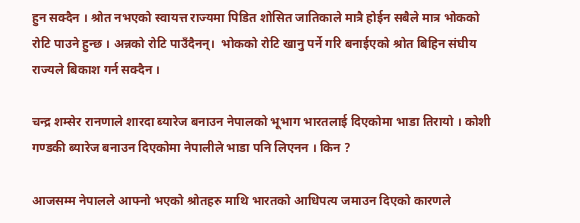हुन सक्दैन । श्रोत नभएको स्वायत्त राज्यमा पिडित शोसित जातिकाले मात्रै होईन सबैले मात्र भोकको रोटि पाउने हुन्छ । अन्नको रोटि पाउँदैनन्।  भोकको रोटि खानु पर्ने गरि बनाईएको श्रोत बिहिन संघीय राज्यले बिकाश गर्न सक्दैन ।

चन्द्र शम्सेर रानणाले शारदा ब्यारेज बनाउन नेपालको भूभाग भारतलाई दिएकोमा भाडा तिरायो । कोशी गण्डकी ब्यारेज बनाउन दिएकोमा नेपालीले भाडा पनि लिएनन । किन ?

आजसम्म नेपालले आफ्नो भएको श्रोतहरु माथि भारतको आधिपत्य जमाउन दिएको कारणले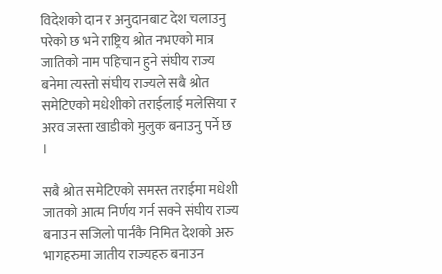विदेशको दान र अनुदानबाट देश चलाउनु परेको छ भने राष्ट्रिय श्रोत नभएको मात्र जातिको नाम पहिचान हुने संघीय राज्य बनेमा त्यस्तो संघीय राज्यले सबै श्रोत समेटिएको मधेशीको तराईलाई मलेसिया र अरव जस्ता खाडीको मुलुक बनाउनु पर्ने छ ।

सबै श्रोत समेटिएको समस्त तराईमा मधेशी जातको आत्म निर्णय गर्न सक्ने संघीय राज्य बनाउन सजिलो पार्नकै निमित देशको अरु भागहरुमा जातीय राज्यहरु बनाउन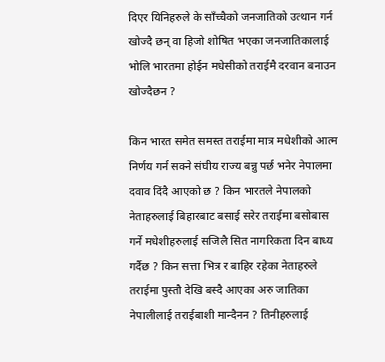दिएर यिनिहरुले के साँच्चैको जनजातिको उत्थान गर्न खोज्दै छन् वा हिजो शोषित भएका जनजातिकालाई भोलि भारतमा होईन मधेसीको तराईमै दरवान बनाउन खोज्दैछन ?

किन भारत समेत समस्त तराईमा मात्र मधेशीको आत्म निर्णय गर्न सक्ने संघीय राज्य बन्नु पर्छ भनेर नेपालमा दवाव दिंदै आएको छ ? किन भारतले नेपालको नेताहरुलाई बिहारबाट बसाई सरेर तराईमा बसोबास गर्ने मधेशीहरुलाई सजिलै सित नागरिकता दिन बाध्य गर्दैछ ? किन सत्ता भित्र र बाहिर रहेका नेताहरुले तराईमा पुस्तौ देखि बस्दै आएका अरु जातिका नेपालीलाई तराईबाशी मान्दैनन ? तिनीहरुलाई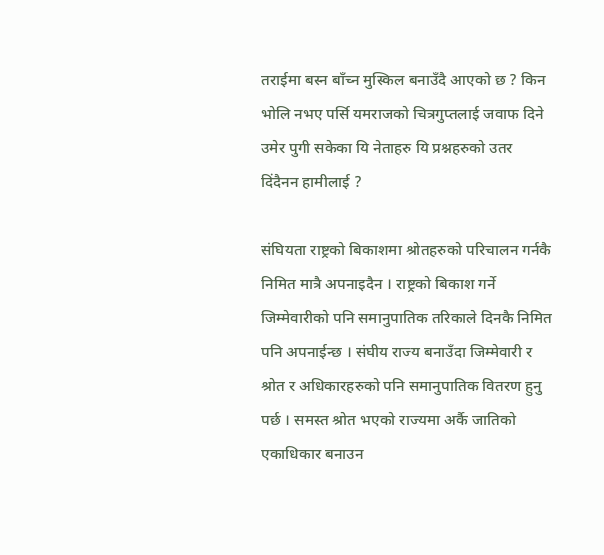तराईमा बस्न बाँच्न मुस्किल बनाउँदै आएको छ ? किन भोलि नभए पर्सि यमराजको चित्रगुप्तलाई जवाफ दिने उमेर पुगी सकेका यि नेताहरु यि प्रश्नहरुको उतर दिंदैनन हामीलाई ?

संघियता राष्ट्रको बिकाशमा श्रोतहरुको परिचालन गर्नकै निमित मात्रै अपनाइदैन । राष्ट्रको बिकाश गर्ने जिम्मेवारीको पनि समानुपातिक तरिकाले दिनकै निमित पनि अपनाईन्छ । संघीय राज्य बनाउँदा जिम्मेवारी र श्रोत र अधिकारहरुको पनि समानुपातिक वितरण हुनु पर्छ । समस्त श्रोत भएको राज्यमा अर्कै जातिको एकाधिकार बनाउन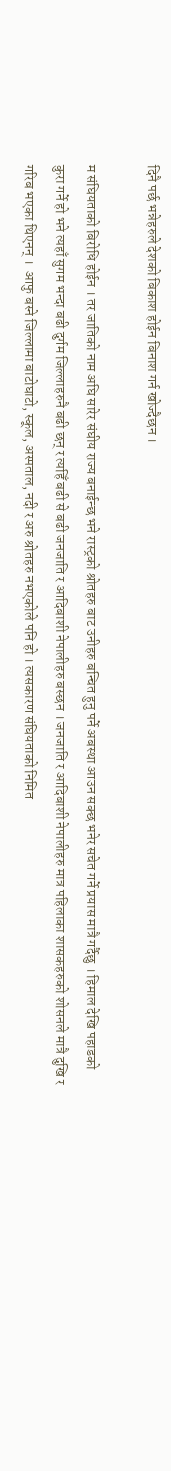दिनै पर्छ भन्नेहरुले देशको बिकाश होईन बिनाश गर्न खोज्दैछन ।

म संघियताको बिरोधि होईन । तर जातिको नाम अघि सारेर संघीय राज्य बनाईन्छ भने रास्ट्रको श्रोतहरु बाट उनीहरु बन्चित हुनु पर्ने अबस्था आउन सक्छ भनेर सचेत गर्ने प्रयास मात्रै गर्दैछु । हिमाल देखि पहाडको कुरा गर्ने हो भने त्यहाँ सुगम भन्दा बढी दुर्गम जिल्लाहरुनै बढी छन् र त्यहिँ बढी से बढी जनजाति र आदिबाशी नेपालीहरु बस्छन । जनजाति र आदिबाशी नेपालीहरु मात्र पहिलाका शासकहरुको शोसनले मात्रै दुखि र गरिब भएका थिएनन् ।  आफु बस्ने जिल्लामा बाटोघाटो, स्कूल, अस्पताल, नदी र अरु श्रोतहरु नभएकोले पनि हो । त्यसकारण संघियताको निमित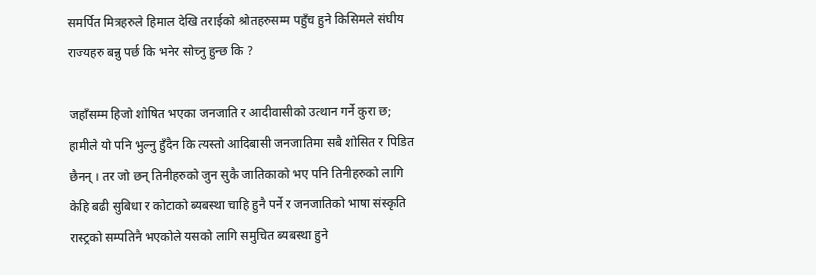समर्पित मित्रहरुले हिमाल देखि तराईको श्रोतहरुसम्म पहुँच हुने किसिमले संघीय राज्यहरु बन्नु पर्छ कि भनेर सोच्नु हुन्छ कि ?

जहाँसम्म हिजो शोषित भएका जनजाति र आदीवासीको उत्थान गर्ने कुरा छ; हामीले यो पनि भुल्नु हुँदैन कि त्यस्तो आदिबासी जनजातिमा सबै शोसित र पिडित छैनन् । तर जो छन् तिनीहरुको जुन सुकै जातिकाको भए पनि तिनीहरुको लागि केहि बढी सुबिधा र कोटाको ब्यबस्था चाहि हुनै पर्ने र जनजातिको भाषा संस्कृति रास्ट्रको सम्पतिनै भएकोले यसको लागि समुचित ब्यबस्था हुने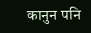कानुन पनि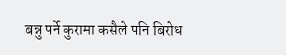बन्नु पर्ने कुरामा कसैले पनि बिरोध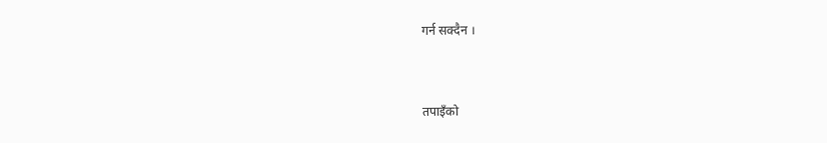गर्न सक्दैन ।



तपाइँको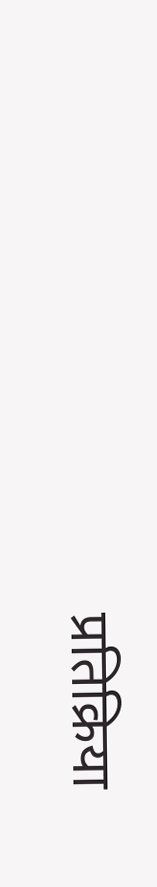प्रतिक्रिया